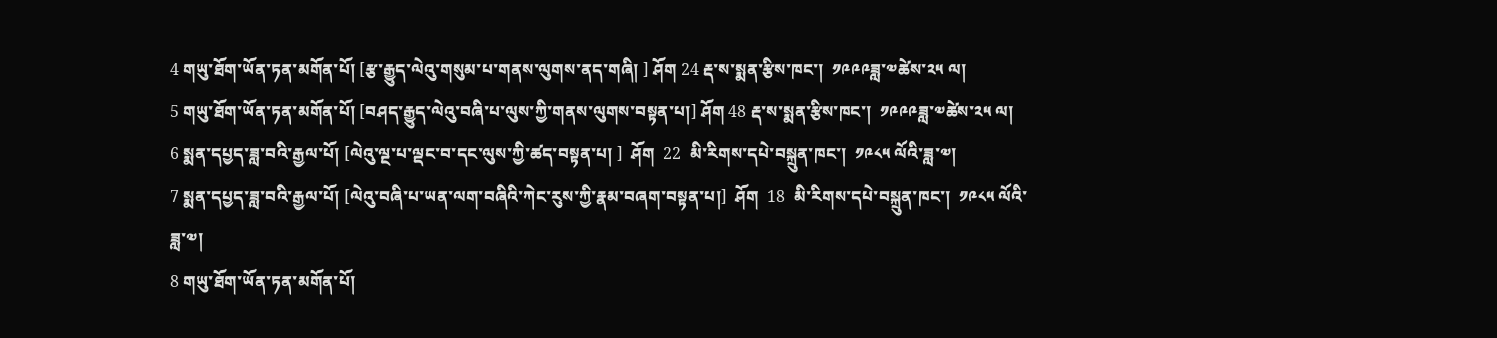4 གཡུ་ཐོག་ཡོན་ཏན་མགོན་པོ། [རྩ་རྒྱུད་ལེའུ་གསུམ་པ་གནས་ལུགས་ནད་གཞི། ] ཤོག 24 རྡ་ས་སྨན་རྩིས་ཁང་།  ༡༩༩༩ཟླ་༧ཚེས་༢༥ ལ།
5 གཡུ་ཐོག་ཡོན་ཏན་མགོན་པོ། [བཤད་རྒྱུད་ལེའུ་བཞི་པ་ལུས་ཀྱི་གནས་ལུགས་བསྟན་པ།] ཤོག 48 རྡ་ས་སྨན་རྩིས་ཁང་།  ༡༩༩༩ཟླ་༧ཚེས་༢༥ ལ།
6 སྨན་དཔྱད་ཟླ་བའི་རྒྱལ་པོ། [ལེའུ་ལྔ་པ་ལྡང་བ་དང་ལུས་ཀྱི་ཚད་བསྟན་པ། ]  ཤོག  22  མི་རིགས་དཔེ་བསྐྲུན་ཁང་།  ༡༩༨༥ ལོའི་ཟླ་༧།
7 སྨན་དཔྱད་ཟླ་བའི་རྒྱལ་པོ། [ལེའུ་བཞི་པ་ཡན་ལག་བཞིའི་ཀེང་རུས་ཀྱི་རྣམ་བཞག་བསྟན་པ།]  ཤོག  18  མི་རིགས་དཔེ་བསྐྲུན་ཁང་།  ༡༩༨༥ ལོའི་ཟླ་༧།
8 གཡུ་ཐོག་ཡོན་ཏན་མགོན་པོ།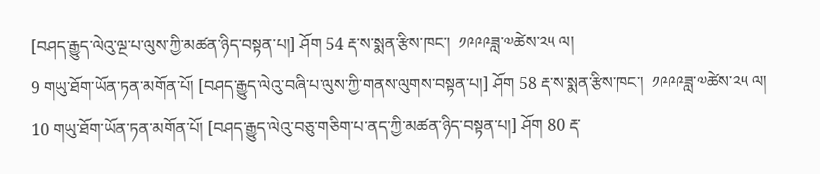[བཤད་རྒྱུད་ལེའུ་ལྔ་པ་ལུས་ཀྱི་མཚན་ཉིད་བསྟན་པ།] ཤོག 54 རྡ་ས་སྨན་རྩིས་ཁང་།  ༡༩༩༩ཟླ་༧ཚེས་༢༥ ལ།
9 གཡུ་ཐོག་ཡོན་ཏན་མགོན་པོ། [བཤད་རྒྱུད་ལེའུ་བཞི་པ་ལུས་ཀྱི་གནས་ལུགས་བསྟན་པ།] ཤོག 58 རྡ་ས་སྨན་རྩིས་ཁང་།  ༡༩༩༩ཟླ་༧ཚེས་༢༥ ལ།
10 གཡུ་ཐོག་ཡོན་ཏན་མགོན་པོ། [བཤད་རྒྱུད་ལེའུ་བཅུ་གཅིག་པ་ནད་ཀྱི་མཚན་ཉིད་བསྟན་པ།] ཤོག 80 རྡ་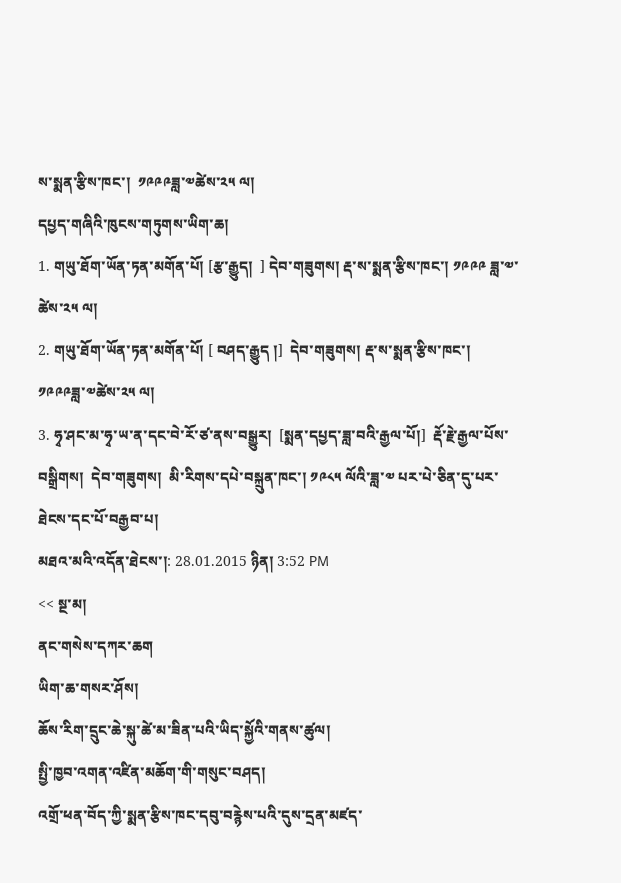ས་སྨན་རྩིས་ཁང་།  ༡༩༩༩ཟླ་༧ཚེས་༢༥ ལ།
དཔྱད་གཞིའི་ཁུངས་གཏུགས་ཡིག་ཆ།
1. གཡུ་ཐོག་ཡོན་ཏན་མགོན་པོ། [རྩ་རྒྱུད།  ] དེབ་གཟུགས། རྡ་ས་སྨན་རྩིས་ཁང་། ༡༩༩༩ ཟླ་༧་ཚེས་༢༥ ལ།
2. གཡུ་ཐོག་ཡོན་ཏན་མགོན་པོ། [ བཤད་རྒྱུད །]  དེབ་གཟུགས། རྡ་ས་སྨན་རྩིས་ཁང་།  ༡༩༩༩ཟླ་༧ཚེས་༢༥ ལ།
3. ཧྭ་ཤང་མ་ཧྭ་ཡ་ན་དང་བེ་རོ་ཙ་ནས་བསྒྱུར།  [སྨན་དཔྱད་ཟླ་བའི་རྒྱལ་པོ།]  རྡོ་རྗེ་རྒྱལ་པོས་བསྒྲིགས།  དེབ་གཟུགས།  མི་རིགས་དཔེ་བསྐྲུན་ཁང་། ༡༩༨༥ ལོའི་ཟླ་༧ པར་པེ་ཅིན་དུ་པར་ཐེངས་དང་པོ་བརྒྱབ་པ།
མཐའ་མའི་འདོན་ཐེངས་།: 28.01.2015 ཉིན། 3:52 PM
<< སྔ་མ།
ནང་གསེས་དཀར་ཆག
ཡིག་ཆ་གསར་ཤོས།
ཆོས་རིག་དྲུང་ཆེ་སྐུ་ཚེ་མ་ཟིན་པའི་ཡིད་སྐྱོའི་གནས་ཚུལ།
སྤྱི་ཁྱབ་འགན་འཛིན་མཆོག་གི་གསུང་བཤད།
འགྲོ་ཕན་བོད་ཀྱི་སྨན་རྩིས་ཁང་དབུ་བརྙེས་པའི་དུས་དྲན་མཛད་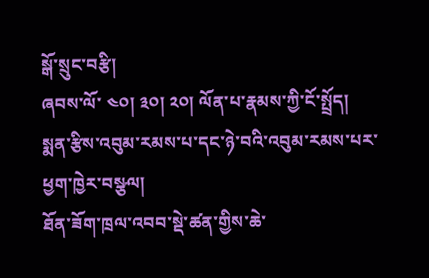སྒོ་སྲུང་བརྩི།
ཞབས་ལོ་ ༤༠། ༣༠། ༢༠། ལོན་པ་རྣམས་ཀྱི་ངོ་སྤྲོད།
སྨན་རྩིས་འབུམ་རམས་པ་དང་ཉེ་བའི་འབུམ་རམས་པར་ཕྱག་ཁྱེར་བསྩལ།
ཐོན་ཟོག་ཁྲལ་འབབ་སྡེ་ཚན་གྱིས་ཆེ་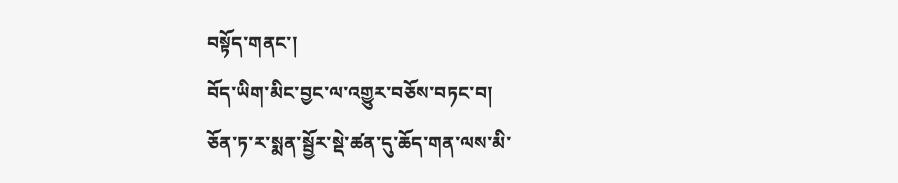བསྟོད་གནང་།
བོད་ཡིག་མིང་བྱང་ལ་འགྱུར་བཅོས་བཏང་བ།
ཅོན་ཏ་ར་སྨན་སྦྱོར་སྡེ་ཚན་དུ་ཆོད་གན་ལས་མི་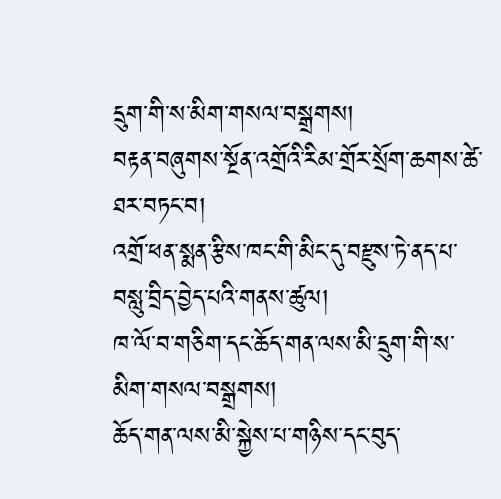དྲུག་གི་ས་མིག་གསལ་བསྒྲགས།
བརྟན་བཞུགས་སྔོན་འགྲོའི་རིམ་གྲོར་སྲོག་ཆགས་ཚེ་ཐར་བཏང་བ།
འགྲོ་ཕན་སྨན་རྩིས་ཁང་གི་མིང་དུ་བརྫུས་ཏེ་ནད་པ་བསླུ་བྲིད་བྱེད་པའི་གནས་ཚུལ།
ཁ་ལོ་བ་གཅིག་དང་ཆོད་གན་ལས་མི་དྲུག་གི་ས་མིག་གསལ་བསྒྲགས།
ཆོད་གན་ལས་མི་སྐྱེས་པ་གཉིས་དང་བུད་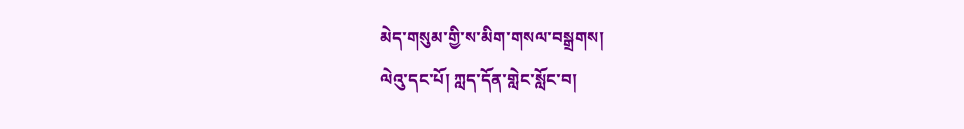མེད་གསུམ་གྱི་ས་མིག་གསལ་བསྒྲགས།
ལེའུ་དང་པོ། ཀླད་དོན་གླེང་སློང་བ།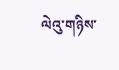ལེའུ་གཉིས་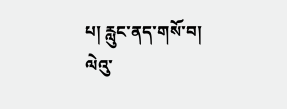པ། རླུང་ནད་གསོ་བ།
ལེའུ་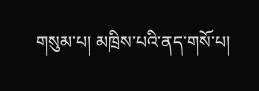གསུམ་པ། མཁྲིས་པའི་ནད་གསོ་པ།